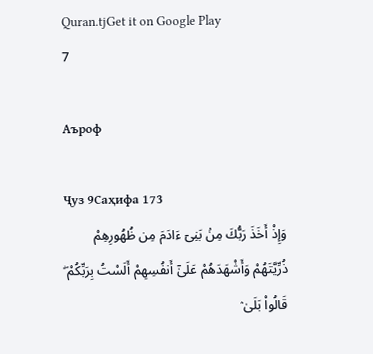Quran.tjGet it on Google Play
7

Аъроф

Ҷуз 9Саҳифа 173
وَإِذْ أَخَذَ رَبُّكَ مِنۢ بَنِىٓ ءَادَمَ مِن ظُهُورِهِمْ ذُرِّيَّتَهُمْ وَأَشْهَدَهُمْ عَلَىٰٓ أَنفُسِهِمْ أَلَسْتُ بِرَبِّكُمْ ۖ قَالُوا۟ بَلَىٰ ۛ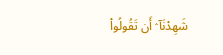شَهِدْنَآ ۛ أَن تَقُولُوا۟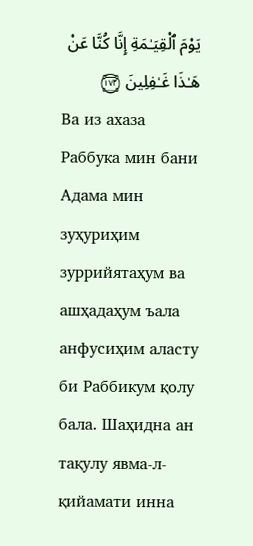يَوْمَ ٱلْقِيَـٰمَةِ إِنَّا كُنَّا عَنْ هَـٰذَا غَـٰفِلِينَ ۝١٧٢
Ва из ахаза Раббука мин бани Адама мин зуҳуриҳим зуррийятаҳум ва ашҳадаҳум ъала анфусиҳим аласту би Раббикум қолу бала. Шаҳидна ан тақулу явма-л-қийамати инна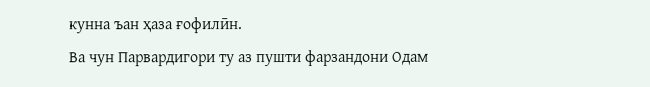кунна ъан ҳаза ғофилӣн.
Ва чун Парвардигори ту аз пушти фарзандони Одам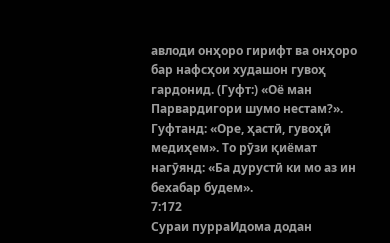авлоди онҳоро гирифт ва онҳоро бар нафсҳои худашон гувоҳ гардонид. (Гуфт:) «Оё ман Парвардигори шумо нестам?». Гуфтанд: «Оре, ҳастӣ, гувоҳӣ медиҳем». То рӯзи қиёмат нагӯянд: «Ба дурустӣ ки мо аз ин бехабар будем».
7:172
Сураи пурраИдома додан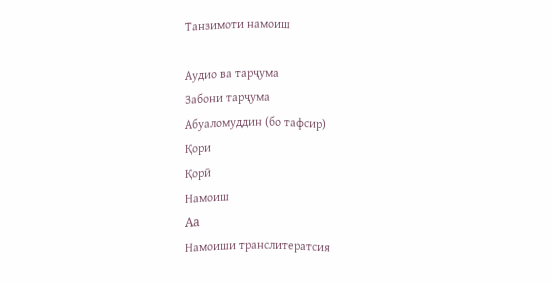Танзимоти намоиш

Аудио ва тарҷума
Забони тарҷума
Абуаломуддин (бо тафсир)
Қори
Қорӣ
Намоиш
Aa
Намоиши транслитератсия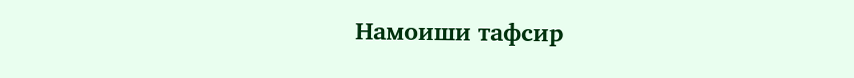Намоиши тафсир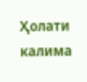Ҳолати калима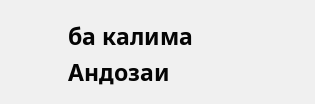ба калима
Андозаи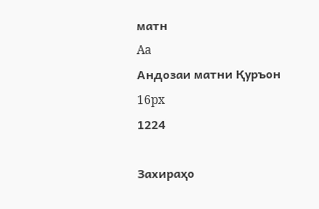матн
Aa
Андозаи матни Қуръон
16px
1224

Захираҳо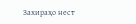Захираҳо нест